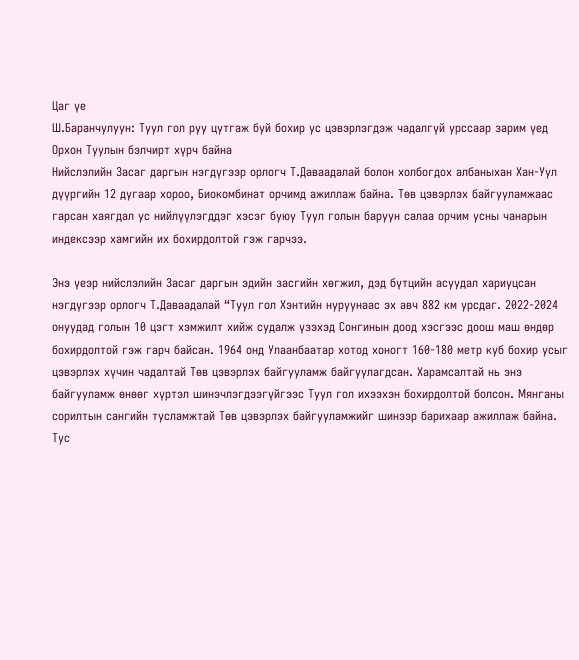Цаг үе
Ш.Баранчулуун: Туул гол руу цутгаж буй бохир ус цэвэрлэгдэж чадалгүй урссаар зарим үед Орхон Туулын бэлчирт хүрч байна
Нийслэлийн Засаг даргын нэгдүгээр орлогч Т.Даваадалай болон холбогдох албаныхан Хан-Уул дүүргийн 12 дугаар хороо, Биокомбинат орчимд ажиллаж байна. Төв цэвэрлэх байгууламжаас гарсан хаягдал ус нийлүүлэгддэг хэсэг буюу Туул голын баруун салаа орчим усны чанарын индексээр хамгийн их бохирдолтой гэж гарчээ.

Энэ үеэр нийслэлийн Засаг даргын эдийн засгийн хөгжил, дэд бүтцийн асуудал хариуцсан нэгдүгээр орлогч Т.Даваадалай “Туул гол Хэнтийн нуруунаас эх авч 882 км урсдаг. 2022-2024 онуудад голын 10 цэгт хэмжилт хийж судалж үзэхэд Сонгинын доод хэсгээс доош маш өндөр бохирдолтой гэж гарч байсан. 1964 онд Улаанбаатар хотод хоногт 160-180 метр куб бохир усыг цэвэрлэх хүчин чадалтай Төв цэвэрлэх байгууламж байгуулагдсан. Харамсалтай нь энэ байгууламж өнөөг хүртэл шинэчлэгдээгүйгээс Туул гол ихээхэн бохирдолтой болсон. Мянганы сорилтын сангийн тусламжтай Төв цэвэрлэх байгууламжийг шинээр барихаар ажиллаж байна. Тус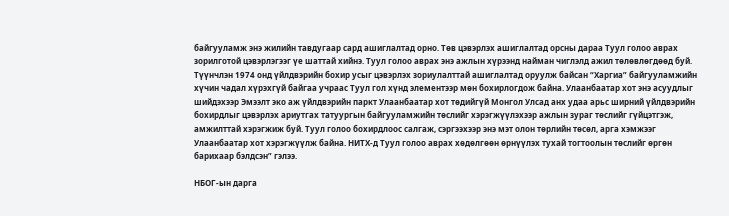байгууламж энэ жилийн тавдугаар сард ашиглалтад орно. Төв цэвэрлэх ашиглалтад орсны дараа Туул голоо аврах зорилготой цэвэрлэгээг үе шаттай хийнэ. Туул голоо аврах энэ ажлын хүрээнд найман чиглэлд ажил төлөвлөгдөөд буй. Түүнчлэн 1974 онд үйлдвэрийн бохир усыг цэвэрлэх зориулалттай ашиглалтад оруулж байсан “Харгиа” байгууламжийн хүчин чадал хүрэхгүй байгаа учраас Туул гол хүнд элементээр мөн бохирлогдож байна. Улаанбаатар хот энэ асуудлыг шийдэхээр Эмээлт эко аж үйлдвэрийн паркт Улаанбаатар хот төдийгүй Монгол Улсад анх удаа арьс ширний үйлдвэрийн бохирдлыг цэвэрлэх ариутгах татуургын байгууламжийн төслийг хэрэгжүүлэхээр ажлын зураг төслийг гүйцэтгэж, амжилттай хэрэгжиж буй. Туул голоо бохирдлоос салгаж, сэргээхээр энэ мэт олон төрлийн төсөл, арга хэмжээг Улаанбаатар хот хэрэгжүүлж байна. НИТХ-д Туул голоо аврах хөдөлгөөн өрнүүлэх тухай тогтоолын төслийг өргөн барихаар бэлдсэн” гэлээ.

НБОГ-ын дарга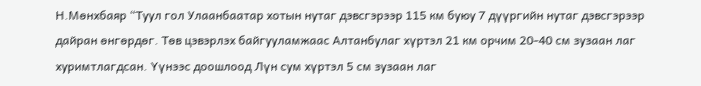Н.Мөнхбаяр “Туул гол Улаанбаатар хотын нутаг дэвсгэрээр 115 км буюу 7 дүүргийн нутаг дэвсгэрээр дайран өнгөрдөг. Төв цэвэрлэх байгууламжаас Алтанбулаг хүртэл 21 км орчим 20-40 см зузаан лаг хуримтлагдсан. Үүнээс доошлоод Лүн сум хүртэл 5 см зузаан лаг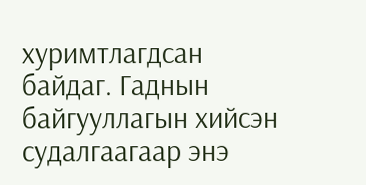хуримтлагдсан байдаг. Гаднын байгууллагын хийсэн судалгаагаар энэ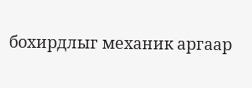бохирдлыг механик аргаар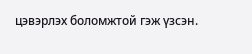цэвэрлэх боломжтой гэж үзсэн.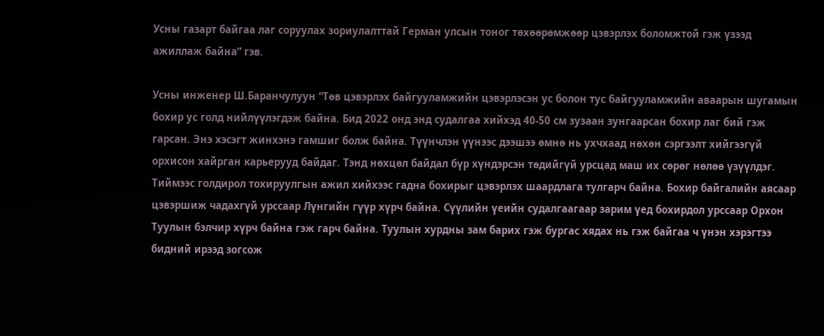Усны газарт байгаа лаг соруулах зориулалттай Герман улсын тоног төхөөрөмжөөр цэвэрлэх боломжтой гэж үзээд ажиллаж байна” гэв.

Усны инженер Ш.Баранчулуун “Төв цэвэрлэх байгууламжийн цэвэрлэсэн ус болон тус байгууламжийн аваарын шугамын бохир ус голд нийлүүлэгдэж байна. Бид 2022 онд энд судалгаа хийхэд 40-50 см зузаан зунгаарсан бохир лаг бий гэж гарсан. Энэ хэсэгт жинхэнэ гамшиг болж байна. Түүнчлэн үүнээс дээшээ өмнө нь ухчхаад нөхөн сэргээлт хийгээгүй орхисон хайрган карьерууд байдаг. Тэнд нөхцөл байдал бүр хүндэрсэн төдийгүй урсцад маш их сөрөг нөлөө үзүүлдэг. Тиймээс голдирол тохируулгын ажил хийхээс гадна бохирыг цэвэрлэх шаардлага тулгарч байна. Бохир байгалийн аясаар цэвэршиж чадахгүй урссаар Лүнгийн гүүр хүрч байна. Сүүлийн үеийн судалгаагаар зарим үед бохирдол урссаар Орхон Туулын бэлчир хүрч байна гэж гарч байна. Туулын хурдны зам барих гэж бургас хядах нь гэж байгаа ч үнэн хэрэгтээ бидний ирээд зогсож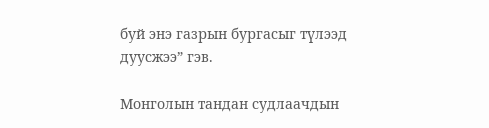буй энэ газрын бургасыг түлээд дуусжээ” гэв.

Монголын тандан судлаачдын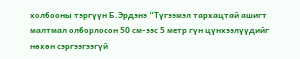холбооны тэргүүн Б.Эрдэнэ “Түгээмэл тархацтай ашигт малтмал олборлосон 50 см-ээс 5 метр гүн цүнхээлүүдийг нөхөн сэргээгээгүй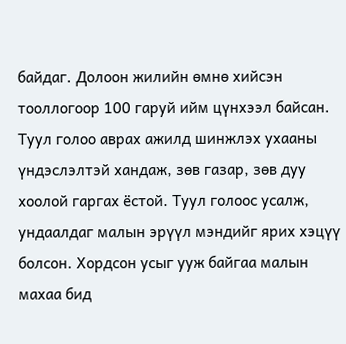байдаг. Долоон жилийн өмнө хийсэн тооллогоор 100 гаруй ийм цүнхээл байсан. Туул голоо аврах ажилд шинжлэх ухааны үндэслэлтэй хандаж, зөв газар, зөв дуу хоолой гаргах ёстой. Туул голоос усалж, ундаалдаг малын эрүүл мэндийг ярих хэцүү болсон. Хордсон усыг ууж байгаа малын махаа бид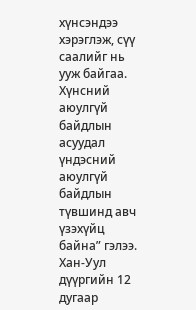хүнсэндээ хэрэглэж, сүү саалийг нь ууж байгаа. Хүнсний аюулгүй байдлын асуудал үндэсний аюулгүй байдлын түвшинд авч үзэхүйц байна” гэлээ.
Хан-Уул дүүргийн 12 дугаар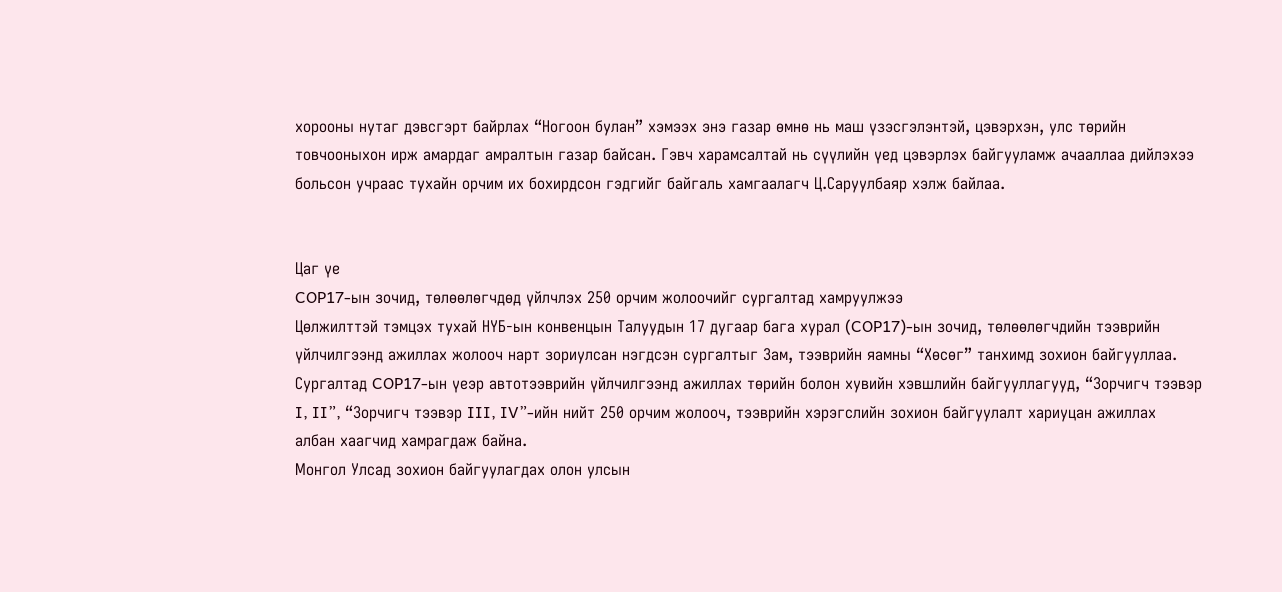хорооны нутаг дэвсгэрт байрлах “Ногоон булан” хэмээх энэ газар өмнө нь маш үзэсгэлэнтэй, цэвэрхэн, улс төрийн товчооныхон ирж амардаг амралтын газар байсан. Гэвч харамсалтай нь сүүлийн үед цэвэрлэх байгууламж ачааллаа дийлэхээ больсон учраас тухайн орчим их бохирдсон гэдгийг байгаль хамгаалагч Ц.Саруулбаяр хэлж байлаа.


Цаг үе
COP17-ын зочид, төлөөлөгчдөд үйлчлэх 250 орчим жолоочийг сургалтад хамруулжээ
Цөлжилттэй тэмцэх тухай НҮБ-ын конвенцын Талуудын 17 дугаар бага хурал (COP17)-ын зочид, төлөөлөгчдийн тээврийн үйлчилгээнд ажиллах жолооч нарт зориулсан нэгдсэн сургалтыг Зам, тээврийн яамны “Хөсөг” танхимд зохион байгууллаа.
Сургалтад COP17-ын үеэр автотээврийн үйлчилгээнд ажиллах төрийн болон хувийн хэвшлийн байгууллагууд, “Зорчигч тээвэр I, II”, “Зорчигч тээвэр III, IV”-ийн нийт 250 орчим жолооч, тээврийн хэрэгслийн зохион байгуулалт хариуцан ажиллах албан хаагчид хамрагдаж байна.
Монгол Улсад зохион байгуулагдах олон улсын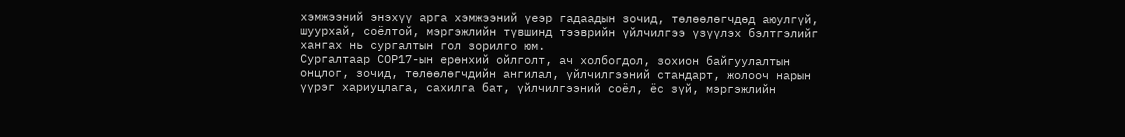хэмжээний энэхүү арга хэмжээний үеэр гадаадын зочид, төлөөлөгчдөд аюулгүй, шуурхай, соёлтой, мэргэжлийн түвшинд тээврийн үйлчилгээ үзүүлэх бэлтгэлийг хангах нь сургалтын гол зорилго юм.
Сургалтаар COP17-ын ерөнхий ойлголт, ач холбогдол, зохион байгуулалтын онцлог, зочид, төлөөлөгчдийн ангилал, үйлчилгээний стандарт, жолооч нарын үүрэг хариуцлага, сахилга бат, үйлчилгээний соёл, ёс зүй, мэргэжлийн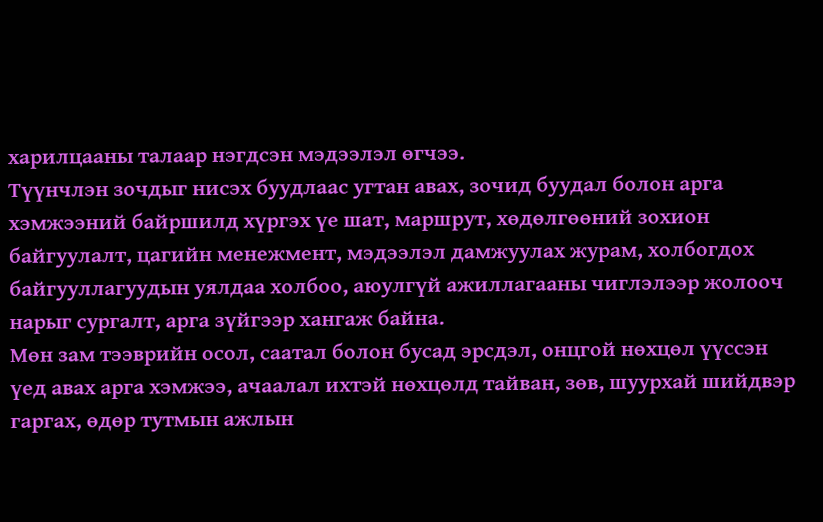харилцааны талаар нэгдсэн мэдээлэл өгчээ.
Түүнчлэн зочдыг нисэх буудлаас угтан авах, зочид буудал болон арга хэмжээний байршилд хүргэх үе шат, маршрут, хөдөлгөөний зохион байгуулалт, цагийн менежмент, мэдээлэл дамжуулах журам, холбогдох байгууллагуудын уялдаа холбоо, аюулгүй ажиллагааны чиглэлээр жолооч нарыг сургалт, арга зүйгээр хангаж байна.
Мөн зам тээврийн осол, саатал болон бусад эрсдэл, онцгой нөхцөл үүссэн үед авах арга хэмжээ, ачаалал ихтэй нөхцөлд тайван, зөв, шуурхай шийдвэр гаргах, өдөр тутмын ажлын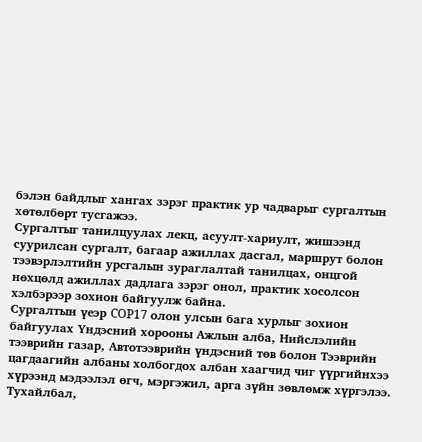бэлэн байдлыг хангах зэрэг практик ур чадварыг сургалтын хөтөлбөрт тусгажээ.
Сургалтыг танилцуулах лекц, асуулт-хариулт, жишээнд суурилсан сургалт, багаар ажиллах дасгал, маршрут болон тээвэрлэлтийн урсгалын зураглалтай танилцах, онцгой нөхцөлд ажиллах дадлага зэрэг онол, практик хосолсон хэлбэрээр зохион байгуулж байна.
Сургалтын үеэр COP17 олон улсын бага хурлыг зохион байгуулах Үндэсний хорооны Ажлын алба, Нийслэлийн тээврийн газар, Автотээврийн үндэсний төв болон Тээврийн цагдаагийн албаны холбогдох албан хаагчид чиг үүргийнхээ хүрээнд мэдээлэл өгч, мэргэжил, арга зүйн зөвлөмж хүргэлээ.
Тухайлбал,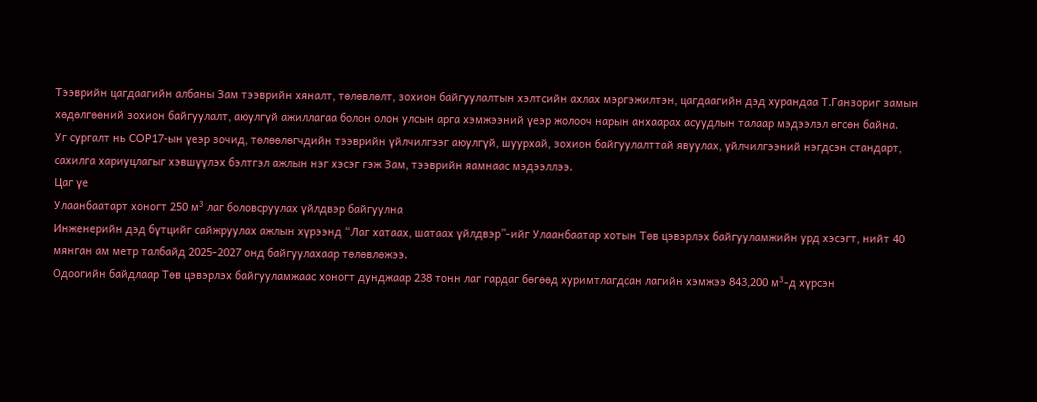Тээврийн цагдаагийн албаны Зам тээврийн хяналт, төлөвлөлт, зохион байгуулалтын хэлтсийн ахлах мэргэжилтэн, цагдаагийн дэд хурандаа Т.Ганзориг замын хөдөлгөөний зохион байгуулалт, аюулгүй ажиллагаа болон олон улсын арга хэмжээний үеэр жолооч нарын анхаарах асуудлын талаар мэдээлэл өгсөн байна.
Уг сургалт нь COP17-ын үеэр зочид, төлөөлөгчдийн тээврийн үйлчилгээг аюулгүй, шуурхай, зохион байгуулалттай явуулах, үйлчилгээний нэгдсэн стандарт, сахилга хариуцлагыг хэвшүүлэх бэлтгэл ажлын нэг хэсэг гэж Зам, тээврийн яамнаас мэдээллээ.
Цаг үе
Улаанбаатарт хоногт 250 м³ лаг боловсруулах үйлдвэр байгуулна
Инженерийн дэд бүтцийг сайжруулах ажлын хүрээнд “Лаг хатаах, шатаах үйлдвэр”-ийг Улаанбаатар хотын Төв цэвэрлэх байгууламжийн урд хэсэгт, нийт 40 мянган ам метр талбайд 2025-2027 онд байгуулахаар төлөвлөжээ.
Одоогийн байдлаар Төв цэвэрлэх байгууламжаас хоногт дунджаар 238 тонн лаг гардаг бөгөөд хуримтлагдсан лагийн хэмжээ 843,200 м³-д хүрсэн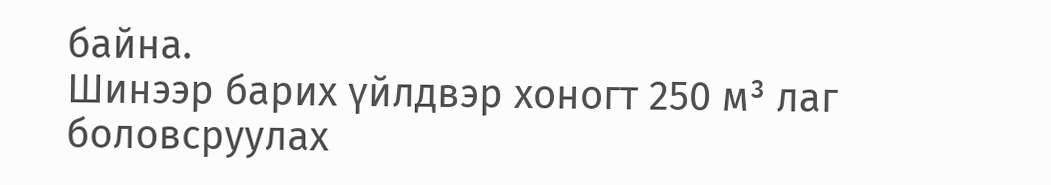байна.
Шинээр барих үйлдвэр хоногт 250 м³ лаг боловсруулах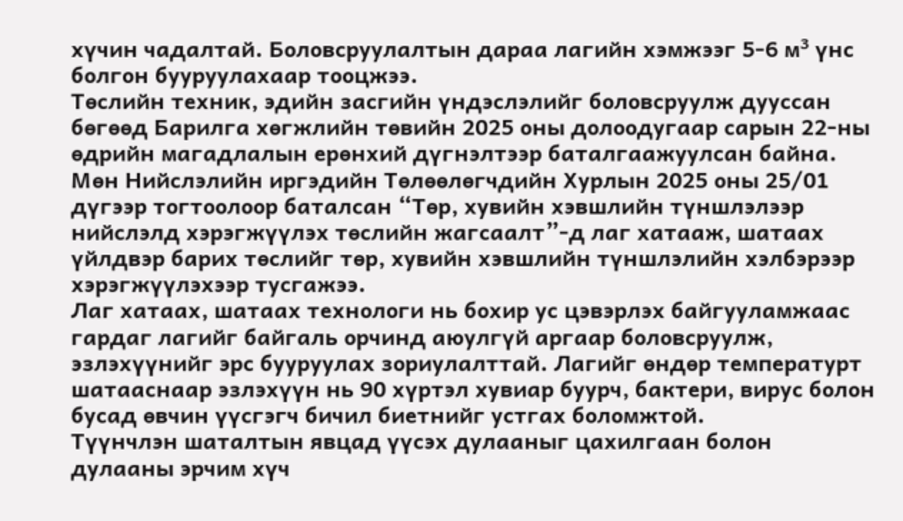хүчин чадалтай. Боловсруулалтын дараа лагийн хэмжээг 5-6 м³ үнс болгон бууруулахаар тооцжээ.
Төслийн техник, эдийн засгийн үндэслэлийг боловсруулж дууссан бөгөөд Барилга хөгжлийн төвийн 2025 оны долоодугаар сарын 22-ны өдрийн магадлалын ерөнхий дүгнэлтээр баталгаажуулсан байна.
Мөн Нийслэлийн иргэдийн Төлөөлөгчдийн Хурлын 2025 оны 25/01 дүгээр тогтоолоор баталсан “Төр, хувийн хэвшлийн түншлэлээр нийслэлд хэрэгжүүлэх төслийн жагсаалт”-д лаг хатааж, шатаах үйлдвэр барих төслийг төр, хувийн хэвшлийн түншлэлийн хэлбэрээр хэрэгжүүлэхээр тусгажээ.
Лаг хатаах, шатаах технологи нь бохир ус цэвэрлэх байгууламжаас гардаг лагийг байгаль орчинд аюулгүй аргаар боловсруулж, эзлэхүүнийг эрс бууруулах зориулалттай. Лагийг өндөр температурт шатааснаар эзлэхүүн нь 90 хүртэл хувиар буурч, бактери, вирус болон бусад өвчин үүсгэгч бичил биетнийг устгах боломжтой.
Түүнчлэн шаталтын явцад үүсэх дулааныг цахилгаан болон дулааны эрчим хүч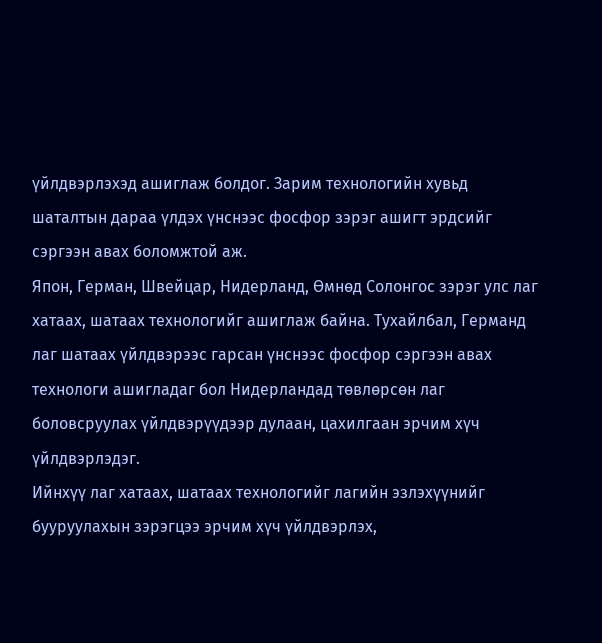үйлдвэрлэхэд ашиглаж болдог. Зарим технологийн хувьд шаталтын дараа үлдэх үнснээс фосфор зэрэг ашигт эрдсийг сэргээн авах боломжтой аж.
Япон, Герман, Швейцар, Нидерланд, Өмнөд Солонгос зэрэг улс лаг хатаах, шатаах технологийг ашиглаж байна. Тухайлбал, Германд лаг шатаах үйлдвэрээс гарсан үнснээс фосфор сэргээн авах технологи ашигладаг бол Нидерландад төвлөрсөн лаг боловсруулах үйлдвэрүүдээр дулаан, цахилгаан эрчим хүч үйлдвэрлэдэг.
Ийнхүү лаг хатаах, шатаах технологийг лагийн эзлэхүүнийг бууруулахын зэрэгцээ эрчим хүч үйлдвэрлэх,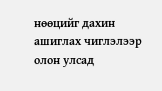нөөцийг дахин ашиглах чиглэлээр олон улсад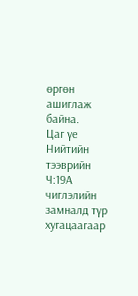өргөн ашиглаж байна.
Цаг үе
Нийтийн тээврийн Ч:19А чиглэлийн замналд түр хугацаагаар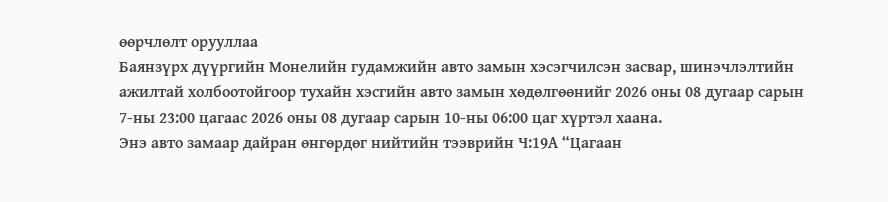өөрчлөлт орууллаа
Баянзүрх дүүргийн Монелийн гудамжийн авто замын хэсэгчилсэн засвар, шинэчлэлтийн ажилтай холбоотойгоор тухайн хэсгийн авто замын хөдөлгөөнийг 2026 оны 08 дугаар сарын 7-ны 23:00 цагаас 2026 оны 08 дугаар сарын 10-ны 06:00 цаг хүртэл хаана.
Энэ авто замаар дайран өнгөрдөг нийтийн тээврийн Ч:19А “Цагаан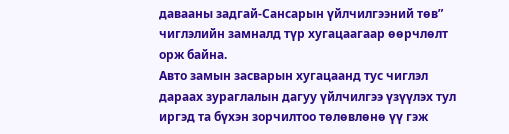давааны задгай-Сансарын үйлчилгээний төв” чиглэлийн замналд түр хугацаагаар өөрчлөлт орж байна.
Авто замын засварын хугацаанд тус чиглэл дараах зураглалын дагуу үйлчилгээ үзүүлэх тул иргэд та бүхэн зорчилтоо төлөвлөнө үү гэж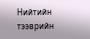Нийтийн тээврийн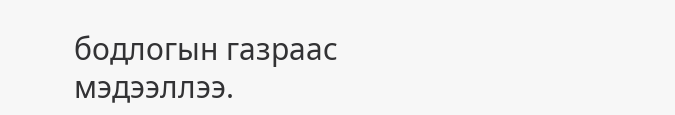бодлогын газраас мэдээллээ.